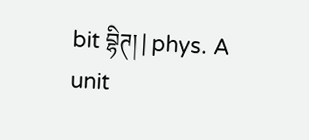bit བྷིཊ། | phys. A unit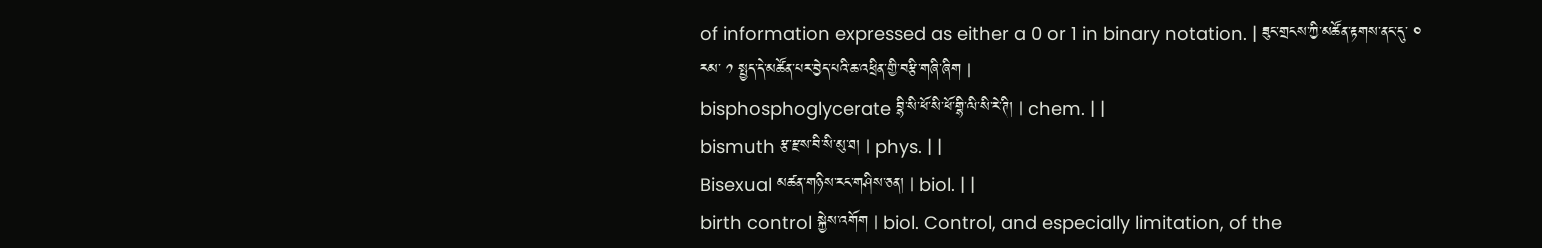of information expressed as either a 0 or 1 in binary notation. | ཟུང་གྲངས་ཀྱི་མཚོན་རྟགས་ནང་དུ་ ༠ རམ་ ༡ སྤྱད་དེ་མཚོན་པར་བྱེད་པའི་ཆ་འཕྲིན་གྱི་བརྩི་གཞི་ཞིག |
bisphosphoglycerate བྷི་སི་ཕོ་སི་ཕོ་གྷི་ལི་སི་རེ་ཊི། | chem. | |
bismuth རྩ་རྫས་བི་སི་མུ་ཐ། | phys. | |
Bisexual མཚན་གཉིས་རང་གཤིས་ཅན། | biol. | |
birth control སྐྱེས་འགོག | biol. Control, and especially limitation, of the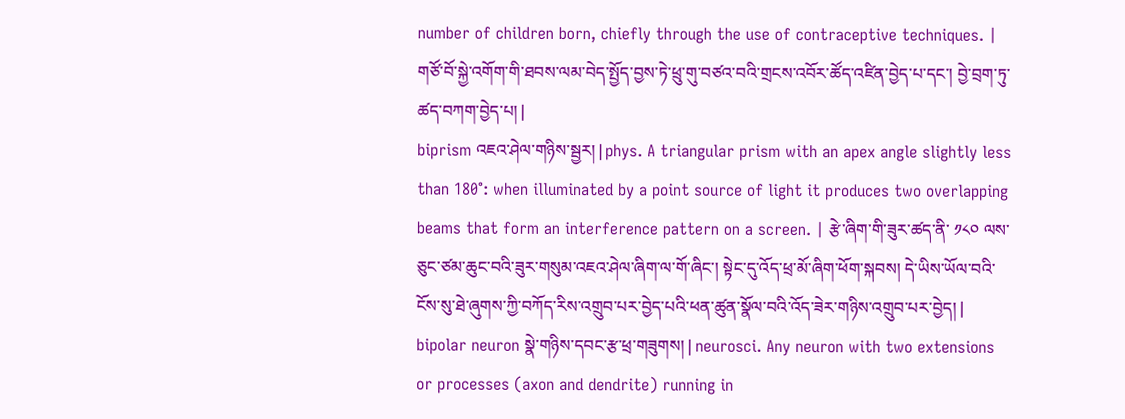number of children born, chiefly through the use of contraceptive techniques. | གཙོ་བོ་སྐྱེ་འགོག་གི་ཐབས་ལམ་བེད་སྤྱོད་བྱས་ཏེ་ཕྲུ་གུ་བཙའ་བའི་གྲངས་འབོར་ཚོད་འཛིན་བྱེད་པ་དང་། བྱེ་བྲག་ཏུ་ཚད་བཀག་བྱེད་པ། |
biprism འཇའ་ཤེལ་གཉིས་སྦྱར། | phys. A triangular prism with an apex angle slightly less than 180°: when illuminated by a point source of light it produces two overlapping beams that form an interference pattern on a screen. | རྩེ་ཞིག་གི་ཟུར་ཚད་ནི་ ༡༨༠ ལས་ཅུང་ཙམ་ཆུང་བའི་ཟུར་གསུམ་འཇའ་ཤེལ་ཞིག་ལ་གོ་ཞིང་། སྟེང་དུ་འོད་ཕྲ་མོ་ཞིག་ཕོག་སྐབས། དེ་ཡིས་ཡོལ་བའི་ངོས་སུ་ཐེ་ཞུགས་ཀྱི་བཀོད་རིས་འགྲུབ་པར་བྱེད་པའི་ཕན་ཚུན་སྣོལ་བའི་འོད་ཟེར་གཉིས་འགྲུབ་པར་བྱེད། |
bipolar neuron སྣེ་གཉིས་དབང་རྩ་ཕྲ་གཟུགས། | neurosci. Any neuron with two extensions or processes (axon and dendrite) running in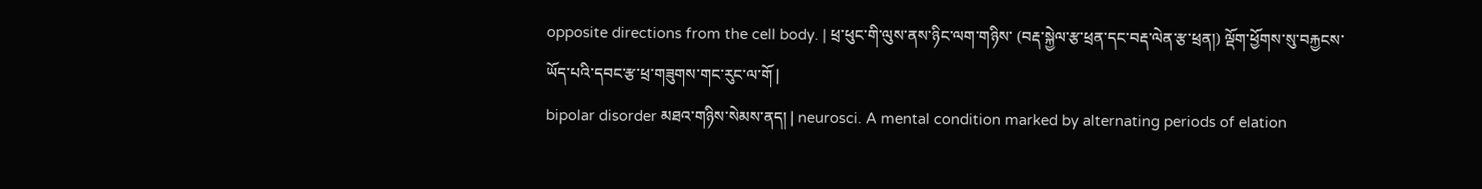opposite directions from the cell body. | ཕྲ་ཕུང་གི་ལུས་ནས་ཉིང་ལག་གཉིས་ (བརྡ་སྐྱེལ་རྩ་ཕྲན་དང་བརྡ་ལེན་རྩ་ཕྲན།) ལྡོག་ཕྱོགས་སུ་བརྐྱངས་ཡོད་པའི་དབང་རྩ་ཕྲ་གཟུགས་གང་རུང་ལ་གོ |
bipolar disorder མཐའ་གཉིས་སེམས་ནད། | neurosci. A mental condition marked by alternating periods of elation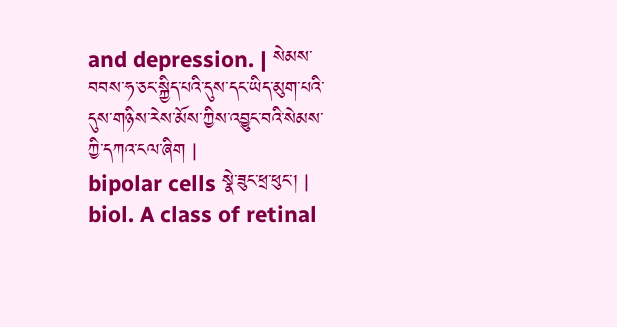and depression. | སེམས་བབས་ཧ་ཅང་སྐྱིད་པའི་དུས་དང་ཡིད་མུག་པའི་དུས་གཉིས་རེས་མོས་ཀྱིས་འབྱུང་བའི་སེམས་ཀྱི་དཀའ་ངལ་ཞིག |
bipolar cells སྣེ་ཟུང་ཕྲ་ཕུང་། | biol. A class of retinal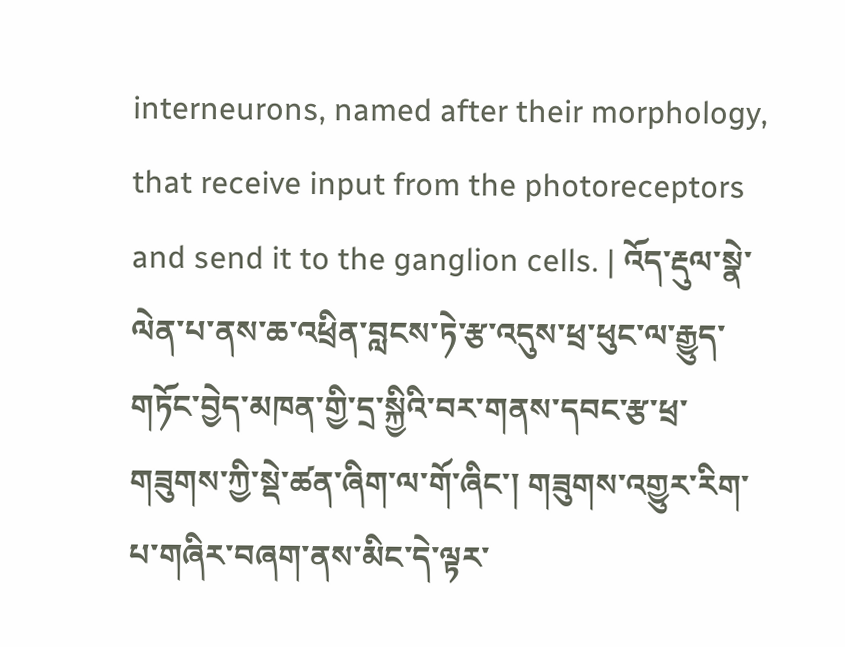interneurons, named after their morphology, that receive input from the photoreceptors and send it to the ganglion cells. | འོད་རྡུལ་སྣེ་ལེན་པ་ནས་ཆ་འཕྲིན་བླངས་ཏེ་རྩ་འདུས་ཕྲ་ཕུང་ལ་རྒྱུད་གཏོང་བྱེད་མཁན་གྱི་དྲ་སྐྱིའི་བར་གནས་དབང་རྩ་ཕྲ་གཟུགས་ཀྱི་སྡེ་ཚན་ཞིག་ལ་གོ་ཞིང་། གཟུགས་འགྱུར་རིག་པ་གཞིར་བཞག་ནས་མིང་དེ་ལྟར་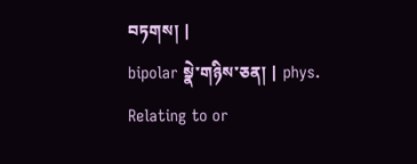བཏགས། |
bipolar སྣེ་གཉིས་ཅན། | phys. Relating to or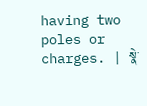having two poles or charges. | སྣེ་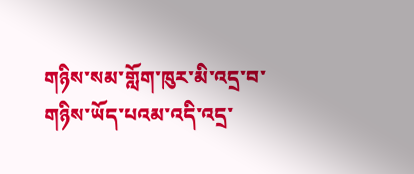གཉིས་སམ་གློག་ཁུར་མི་འདྲ་བ་གཉིས་ཡོད་པའམ་འདི་འདྲ་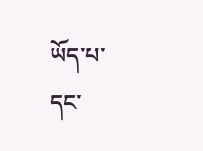ཡོད་པ་དང་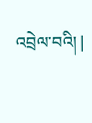འབྲེལ་བའི། |